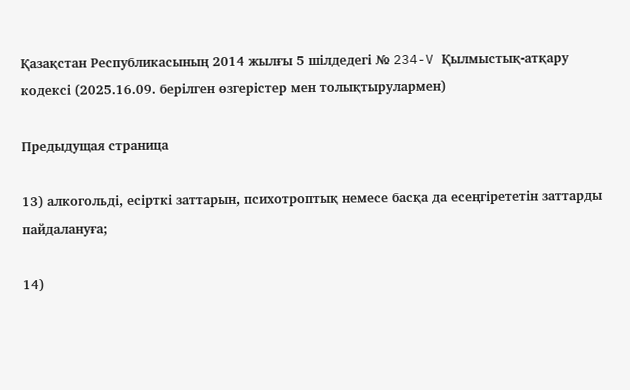Қазақстан Республикасының 2014 жылғы 5 шілдедегі № 234-V Қылмыстық-атқару кодексі (2025.16.09. берілген өзгерістер мен толықтырулармен)

Предыдущая страница

13) алкогольді, есірткі заттарын, психотроптық немесе басқа да есеңгірететін заттарды пайдалануға;

14)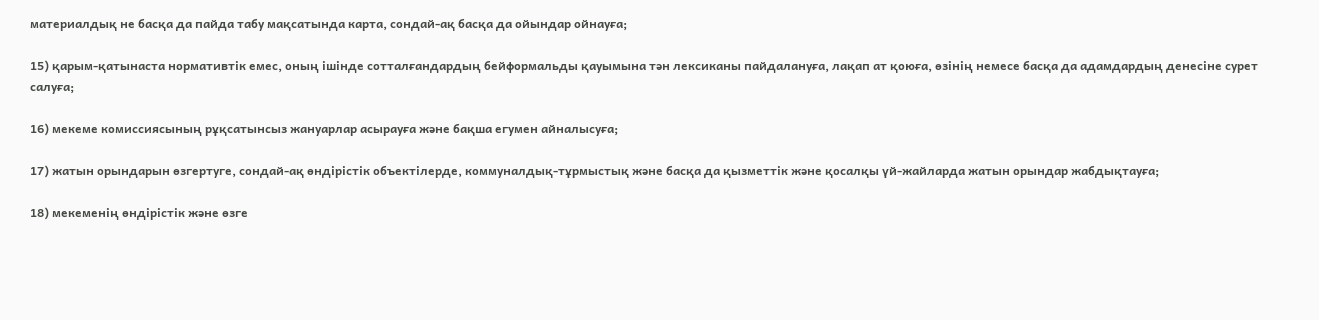материалдық не басқа да пайда табу мақсатында карта, сондай-ақ басқа да ойындар ойнауға;

15) қарым-қатынаста нормативтік емес, оның ішінде сотталғандардың бейформальды қауымына тән лексиканы пайдалануға, лақап ат қоюға, өзінің немесе басқа да адамдардың денесіне сурет салуға;

16) мекеме комиссиясының рұқсатынсыз жануарлар асырауға және бақша егумен айналысуға;

17) жатын орындарын өзгертуге, сондай-ақ өндірістік объектілерде, коммуналдық-тұрмыстық және басқа да қызметтік және қосалқы үй-жайларда жатын орындар жабдықтауға;

18) мекеменің өндірістік және өзге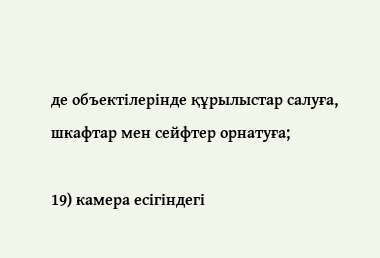де объектілерінде құрылыстар салуға, шкафтар мен сейфтер орнатуға;

19) камера есігіндегі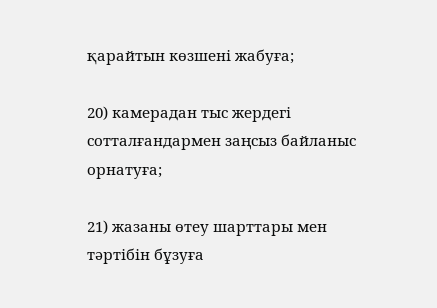қарайтын көзшені жабуға;

20) камерадан тыс жердегі сотталғандармен заңсыз байланыс орнатуға;

21) жазаны өтеу шарттары мен тәртібін бұзуға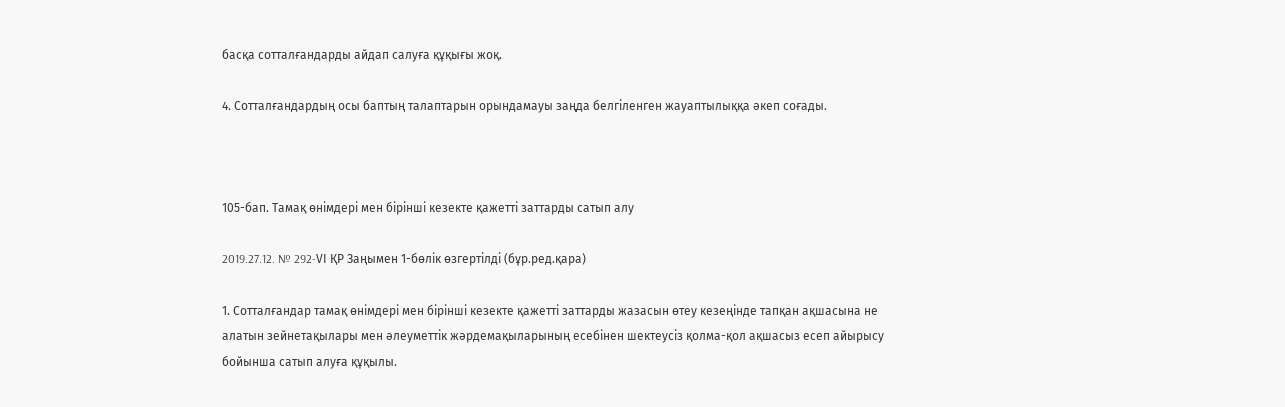басқа сотталғандарды айдап салуға құқығы жоқ.

4. Сотталғандардың осы баптың талаптарын орындамауы заңда белгіленген жауаптылыққа әкеп соғады.



105-бап. Тамақ өнімдері мен бірінші кезекте қажетті заттарды сатып алу

2019.27.12. № 292-VІ ҚР Заңымен 1-бөлік өзгертілді (бұр.ред.қара)

1. Сотталғандар тамақ өнімдері мен бiрiншi кезекте қажетті заттарды жазасын өтеу кезеңiнде тапқан ақшасына не алатын зейнетақылары мен әлеуметтiк жәрдемақыларының есебiнен шектеусіз қолма-қол ақшасыз есеп айырысу бойынша сатып алуға құқылы.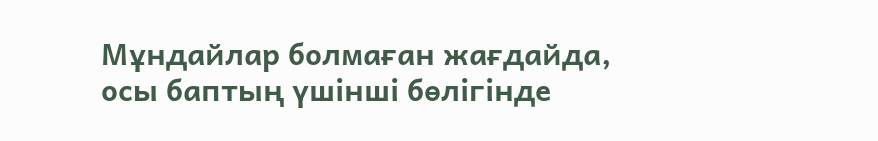Мұндайлар болмаған жағдайда, осы баптың үшінші бөлігінде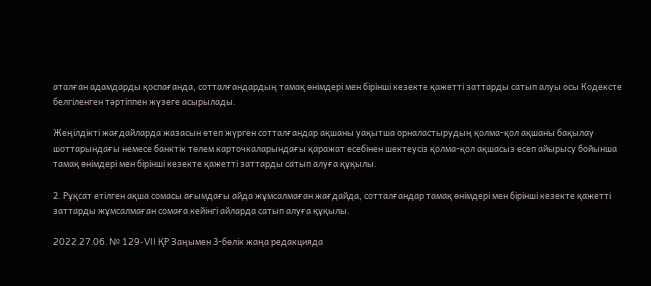аталған адамдарды қоспағанда, сотталғандардың тамақ өнімдері мен бірінші кезекте қажетті заттарды сатып алуы осы Кодексте белгіленген тәртіппен жүзеге асырылады.

Жеңілдікті жағдайларда жазасын өтеп жүрген сотталғандар ақшаны уақытша орналастырудың қолма-қол ақшаны бақылау шоттарындағы немесе банктік төлем карточкаларындағы қаражат есебінен шектеусіз қолма-қол ақшасыз есеп айырысу бойынша тамақ өнімдері мен бірінші кезекте қажетті заттарды сатып алуға құқылы.

2. Рұқсат етiлген ақша сомасы ағымдағы айда жұмсалмаған жағдайда, сотталғандар тамақ өнімдері мен бiрiншi кезекте қажеттi заттарды жұмсалмаған сомаға кейiнгi айларда сатып алуға құқылы.

2022.27.06. № 129-VII ҚР Заңымен 3-бөлік жаңа редакцияда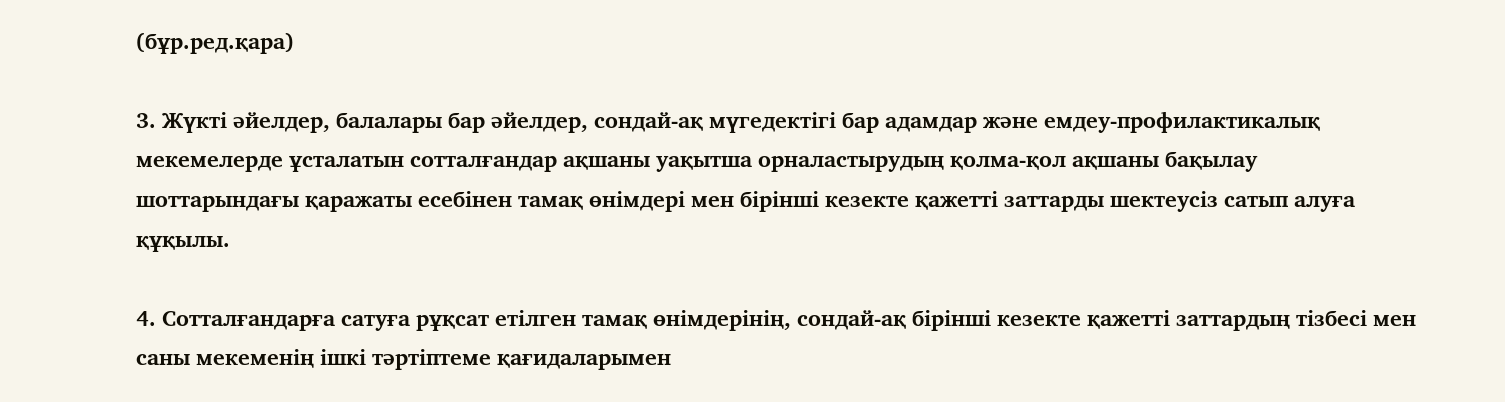(бұр.ред.қара)

3. Жүкті әйелдер, балалары бар әйелдер, сондай-ақ мүгедектігі бар адамдар және емдеу-профилактикалық мекемелерде ұсталатын сотталғандар ақшаны уақытша орналастырудың қолма-қол ақшаны бақылау шоттарындағы қаражаты есебінен тамақ өнімдері мен бірінші кезекте қажетті заттарды шектеусіз сатып алуға құқылы.

4. Сотталғандарға сатуға рұқсат етілген тамақ өнімдерінің, сондай-ақ бірінші кезекте қажетті заттардың тізбесі мен саны мекеменің ішкі тәртіптеме қағидаларымен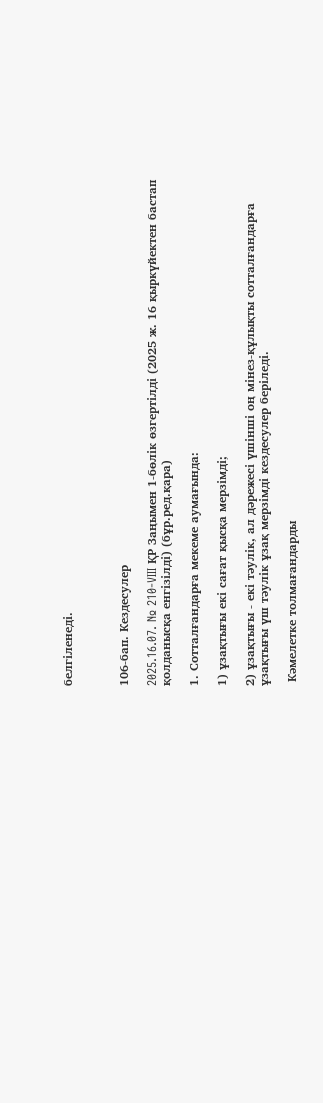белгіленеді.



106-бап. Кездесулер

2025.16.07. № 210-VIII ҚР Заңымен 1-бөлік өзгертілді (2025 ж. 16 қыркүйектен бастап қолданысқа енгізілді) (бұр.ред.қара)

1. Сотталғандарға мекеме аумағында:

1) ұзақтығы екі сағат қысқа мерзімді;

2) ұзақтығы - екі тәулік, ал дәрежесі үшінші оң мінез-құлықты сотталғандарға ұзақтығы үш тәулік ұзақ мерзімді кездесулер беріледі.

 Кәмелетке толмағандарды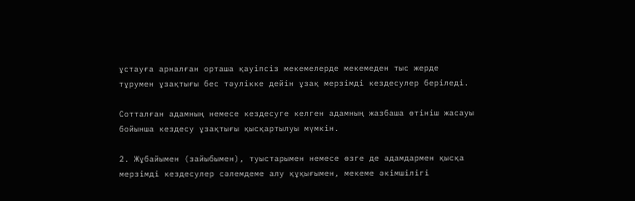ұстауға арналған орташа қауіпсіз мекемелерде мекемеден тыс жерде тұрумен ұзақтығы бес тәулiкке дейін ұзақ мерзімді кездесулер берiледі.

Сотталған адамның немесе кездесуге келген адамның жазбаша өтініш жасауы бойынша кездесу ұзақтығы қысқартылуы мүмкін.

2. Жұбайымен (зайыбымен), туыстарымен немесе өзге де адамдармен қысқа мерзiмдi кездесулер сәлемдеме алу құқығымен, мекеме әкiмшiлiгi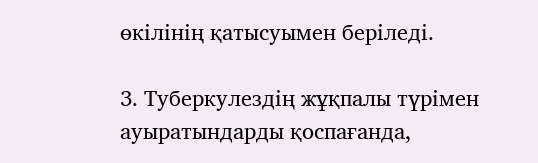өкiлiнiң қатысуымен берiледi.

3. Туберкулездің жұқпалы түрімен ауыратындарды қоспағанда,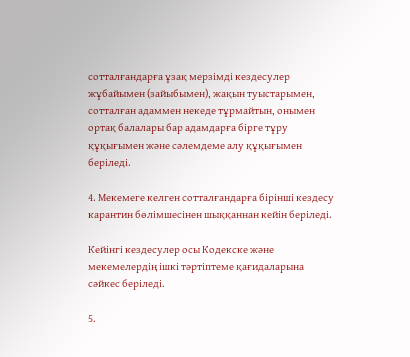сотталғандарға ұзақ мерзімді кездесулер жұбайымен (зайыбымен), жақын туыстарымен, сотталған адаммен некеде тұрмайтын, онымен ортақ балалары бар адамдарға бірге тұру құқығымен және сәлемдеме алу құқығымен берiледi.

4. Мекемеге келген сотталғандарға бірінші кездесу карантин бөлімшесінен шыққаннан кейін беріледі.

Кейінгі кездесулер осы Кодекске және мекемелердің ішкі тәртіптеме қағидаларына сәйкес беріледі.

5.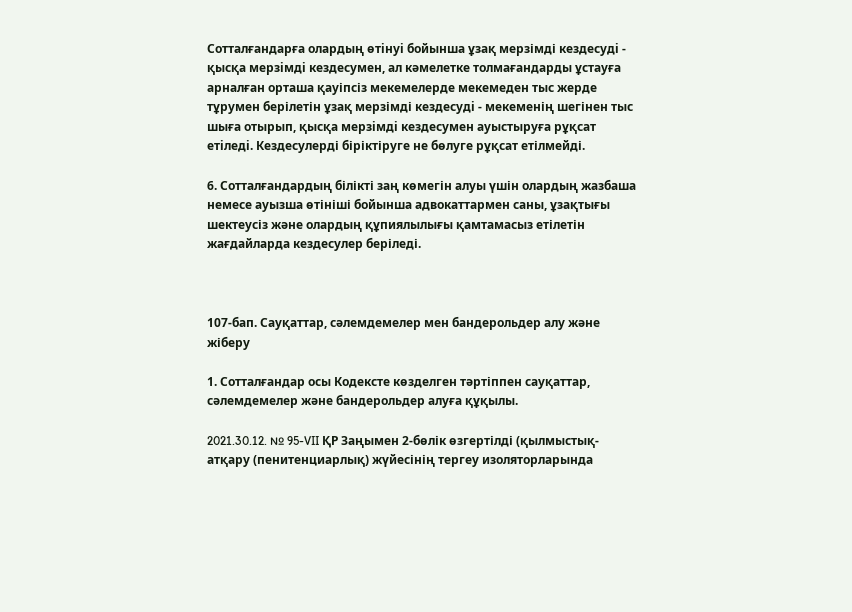Сотталғандарға олардың өтiнуi бойынша ұзақ мерзімді кездесудi - қысқа мерзiмдi кездесумен, ал кәмелетке толмағандарды ұстауға арналған орташа қауіпсіз мекемелерде мекемеден тыс жерде тұрумен берілетін ұзақ мерзімді кездесудi - мекеменің шегінен тыс шыға отырып, қысқа мерзiмдi кездесумен ауыстыруға рұқсат етiледi. Кездесулерді біріктіруге не бөлуге рұқсат етілмейді.

6. Сотталғандардың білікті заң көмегін алуы үшін олардың жазбаша немесе ауызша өтініші бойынша адвокаттармен саны, ұзақтығы шектеусіз және олардың құпиялылығы қамтамасыз етілетін жағдайларда кездесулер беріледі.



107-бап. Сауқаттар, сәлемдемелер мен бандерольдер алу және жіберу

1. Сотталғандар осы Кодексте көзделген тәртіппен сауқаттар, сәлемдемелер және бандерольдер алуға құқылы.

2021.30.12. № 95-VII ҚР Заңымен 2-бөлік өзгертілді (қылмыстық-атқару (пенитенциарлық) жүйесінің тергеу изоляторларында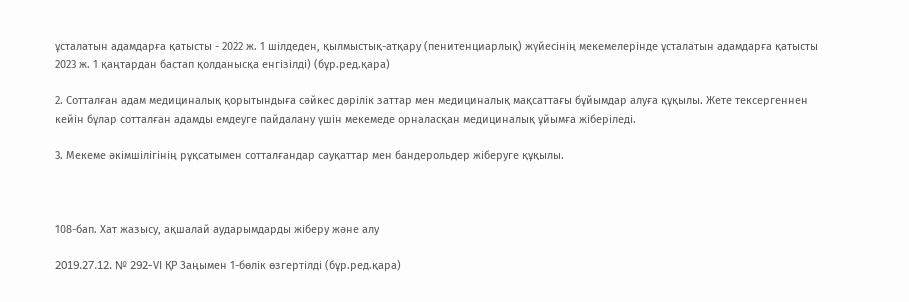ұсталатын адамдарға қатысты - 2022 ж. 1 шілдеден, қылмыстық-атқару (пенитенциарлық) жүйесінің мекемелерінде ұсталатын адамдарға қатысты 2023 ж. 1 қаңтардан бастап қолданысқа енгізілді) (бұр.ред.қара)

2. Сотталған адам медициналық қорытындыға сәйкес дәрілік заттар мен медициналық мақсаттағы бұйымдар алуға құқылы. Жете тексергеннен кейін бұлар сотталған адамды емдеуге пайдалану үшін мекемеде орналасқан медициналық ұйымға жіберіледі.

3. Мекеме әкімшілігінің рұқсатымен сотталғандар сауқаттар мен бандерольдер жіберуге құқылы.



108-бап. Хат жазысу, ақшалай аударымдарды жiберу және алу

2019.27.12. № 292-VІ ҚР Заңымен 1-бөлік өзгертілді (бұр.ред.қара)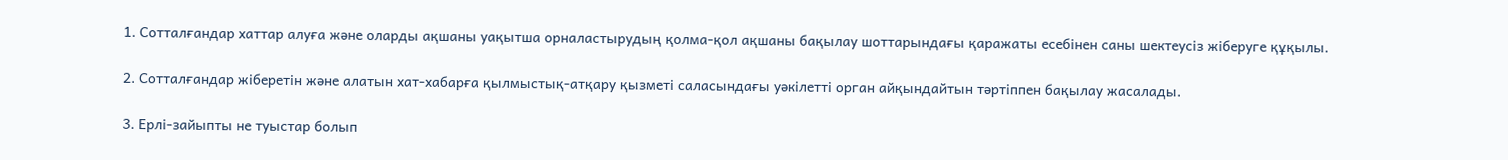1. Сотталғандар хаттар алуға және оларды ақшаны уақытша орналастырудың қолма-қол ақшаны бақылау шоттарындағы қаражаты есебінен саны шектеусіз жіберуге құқылы.

2. Сотталғандар жіберетін және алатын хат-хабарға қылмыстық-атқару қызметі саласындағы уәкiлеттi орган айқындайтын тәртіппен бақылау жасалады.

3. Ерлі-зайыпты не туыстар болып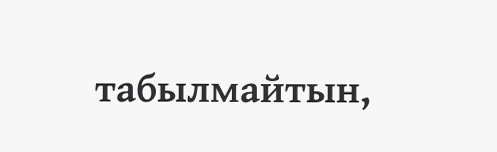табылмайтын,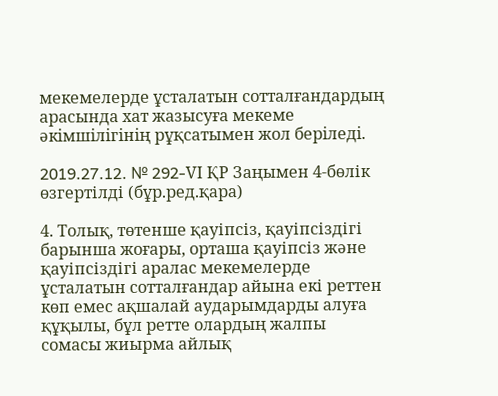мекемелерде ұсталатын сотталғандардың арасында хат жазысуға мекеме әкiмшiлiгiнiң рұқсатымен жол берiледi.

2019.27.12. № 292-VІ ҚР Заңымен 4-бөлік өзгертілді (бұр.ред.қара)

4. Толық, төтенше қауіпсіз, қауіпсіздігі барынша жоғары, орташа қауіпсіз және қауіпсіздігі аралас мекемелерде ұсталатын сотталғандар айына екі реттен көп емес ақшалай аударымдарды алуға құқылы, бұл ретте олардың жалпы сомасы жиырма айлық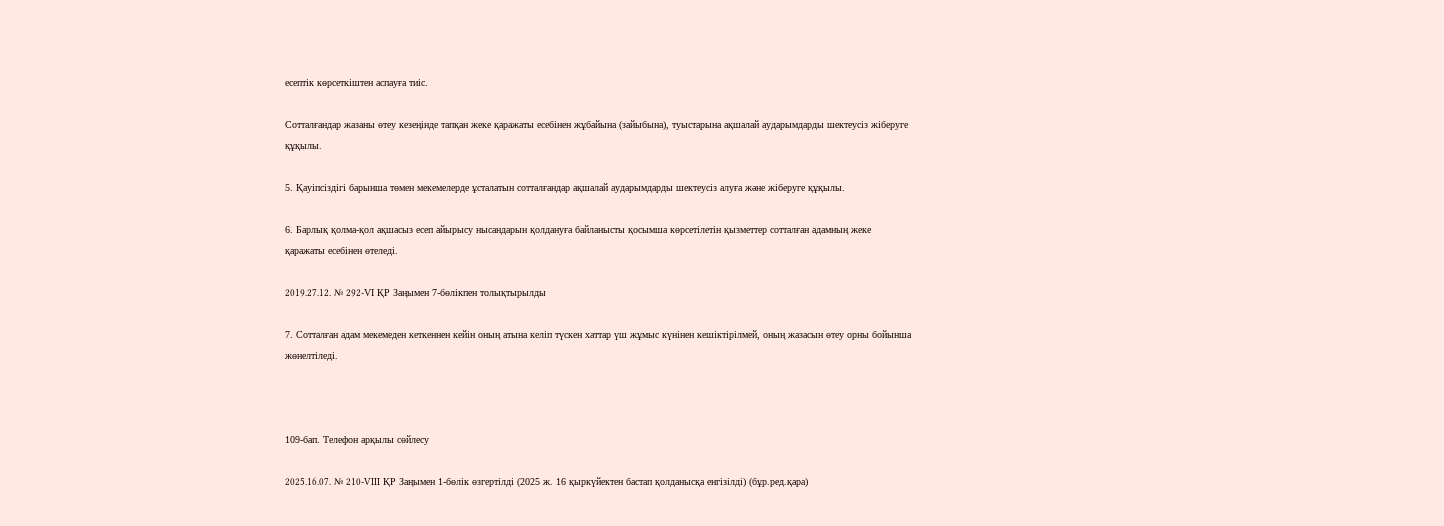есептік көрсеткіштен аспауға тиіс.

Сотталғандар жазаны өтеу кезеңінде тапқан жеке қаражаты есебінен жұбайына (зайыбына), туыстарына ақшалай аударымдарды шектеусіз жіберуге құқылы.

5. Қауіпсіздігі барынша төмен мекемелерде ұсталатын сотталғандар ақшалай аударымдарды шектеусіз алуға және жіберуге құқылы.

6. Барлық қолма-қол ақшасыз есеп айырысу нысандарын қолдануға байланысты қосымша көрсетілетін қызметтер сотталған адамның жеке қаражаты есебінен өтеледі.

2019.27.12. № 292-VІ ҚР Заңымен 7-бөлікпен толықтырылды

7. Сотталған адам мекемеден кеткеннен кейін оның атына келіп түскен хаттар үш жұмыс күнінен кешіктірілмей, оның жазасын өтеу орны бойынша жөнелтіледі.



109-бап. Телефон арқылы сөйлесу

2025.16.07. № 210-VIII ҚР Заңымен 1-бөлік өзгертілді (2025 ж. 16 қыркүйектен бастап қолданысқа енгізілді) (бұр.ред.қара)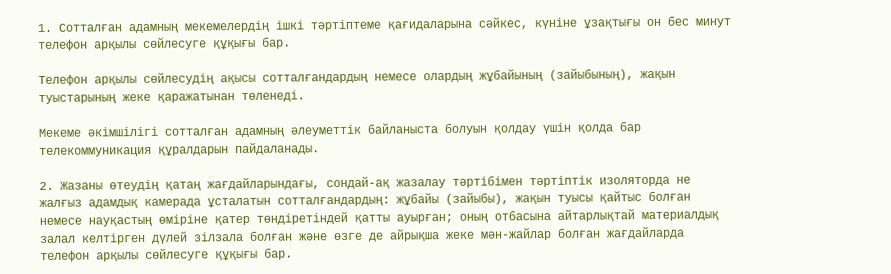1. Сотталған адамның мекемелердің ішкі тәртіптеме қағидаларына сәйкес, күніне ұзақтығы он бес минут телефон арқылы сөйлесуге құқығы бар.

Телефон арқылы сөйлесудің ақысы сотталғандардың немесе олардың жұбайының (зайыбының), жақын туыстарының жеке қаражатынан төленедi.

Мекеме әкімшілігі сотталған адамның әлеуметтік байланыста болуын қолдау үшін қолда бар телекоммуникация құралдарын пайдаланады.

2. Жазаны өтеудің қатаң жағдайларындағы, сондай-ақ жазалау тәртібімен тәртіптік изоляторда не жалғыз адамдық камерада ұсталатын сотталғандардың: жұбайы (зайыбы), жақын туысы қайтыс болған немесе науқастың өміріне қатер төндіретіндей қатты ауырған; оның отбасына айтарлықтай материалдық залал келтірген дүлей зілзала болған және өзге де айрықша жеке мән-жайлар болған жағдайларда телефон арқылы сөйлесуге құқығы бар.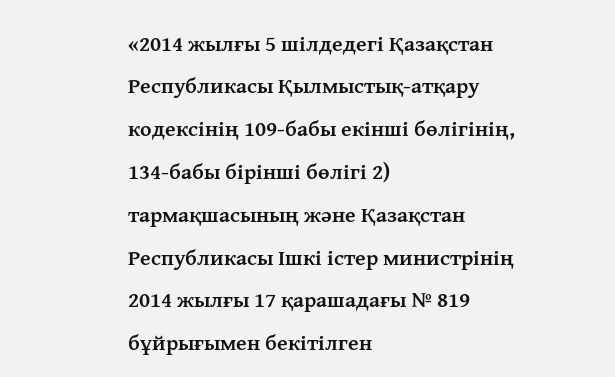«2014 жылғы 5 шілдедегі Қазақстан Республикасы Қылмыстық-атқару кодексінің 109-бабы екінші бөлігінің, 134-бабы бірінші бөлігі 2) тармақшасының және Қазақстан Республикасы Ішкі істер министрінің 2014 жылғы 17 қарашадағы № 819 бұйрығымен бекітілген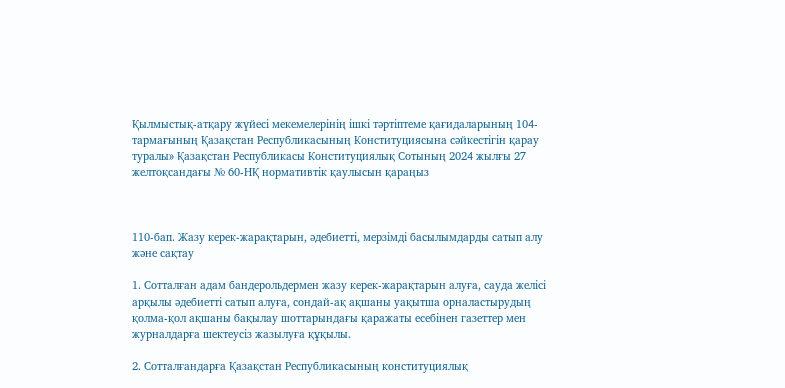Қылмыстық-атқару жүйесі мекемелерінің ішкі тәртіптеме қағидаларының 104-тармағының Қазақстан Республикасының Конституциясына сәйкестігін қарау туралы» Қазақстан Республикасы Конституциялық Сотының 2024 жылғы 27 желтоқсандағы № 60-НҚ нормативтік қаулысын қараңыз



110-бап. Жазу керек-жарақтарын, әдебиетті, мерзімді басылымдарды сатып алу және сақтау

1. Сотталған адам бандерольдермен жазу керек-жарақтарын алуға, сауда желісі арқылы әдебиетті сатып алуға, сондай-ақ ақшаны уақытша орналастырудың қолма-қол ақшаны бақылау шоттарындағы қаражаты есебінен газеттер мен журналдарға шектеусіз жазылуға құқылы.

2. Сотталғандарға Қазақстан Республикасының конституциялық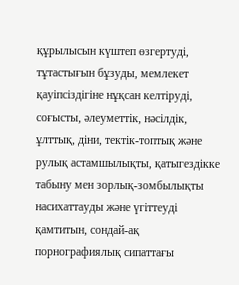құрылысын күштеп өзгертудi, тұтастығын бұзуды, мемлекет қауiпсiздiгiне нұқсан келтiрудi, соғысты, әлеуметтiк, нәсiлдiк, ұлттық, дiни, тектiк-топтық және рулық астамшылықты, қатыгездiкке табыну мен зорлық-зомбылықты насихаттауды және үгiттеуді қамтитын, сондай-ақ порнографиялық сипаттағы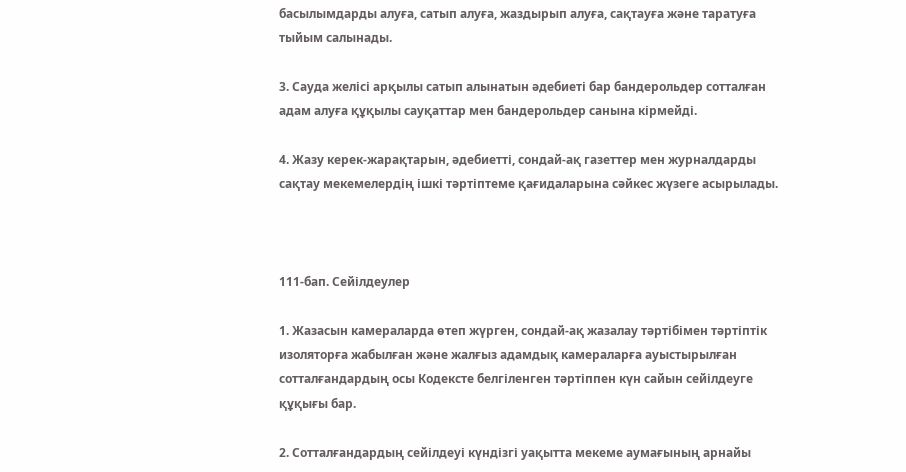басылымдарды алуға, сатып алуға, жаздырып алуға, сақтауға және таратуға тыйым салынады.

3. Сауда желісі арқылы сатып алынатын әдебиеті бар бандерольдер сотталған адам алуға құқылы сауқаттар мен бандерольдер санына кірмейді.

4. Жазу керек-жарақтарын, әдебиетті, сондай-ақ газеттер мен журналдарды сақтау мекемелердің ішкі тәртіптеме қағидаларына сәйкес жүзеге асырылады.



111-бап. Сейілдеулер

1. Жазасын камераларда өтеп жүрген, сондай-ақ жазалау тәртібімен тәртіптік изоляторға жабылған және жалғыз адамдық камераларға ауыстырылған сотталғандардың осы Кодексте белгіленген тәртіппен күн сайын сейілдеуге құқығы бар.

2. Сотталғандардың сейілдеуі күндізгі уақытта мекеме аумағының арнайы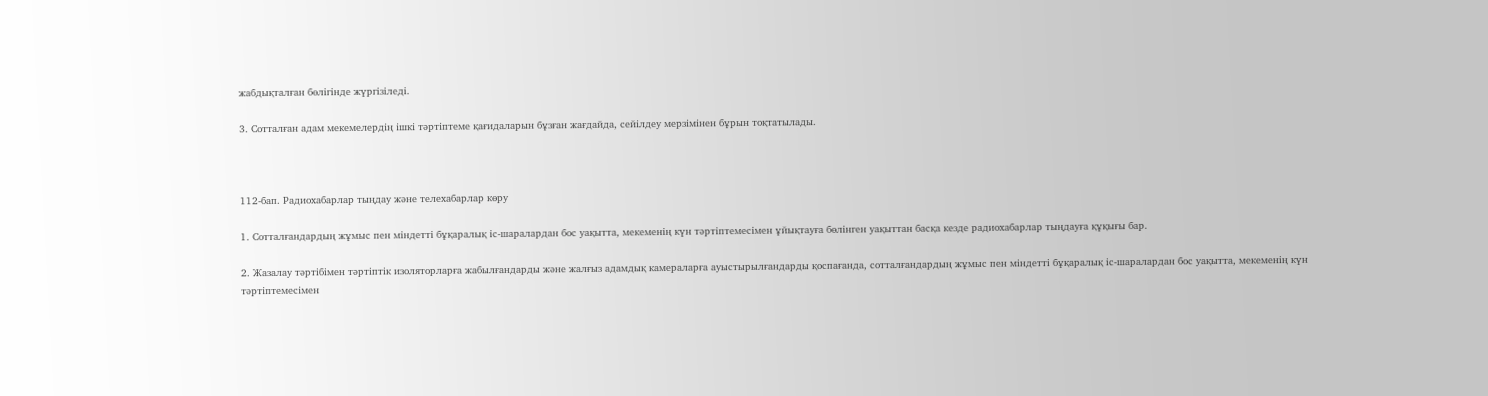жабдықталған бөлігінде жүргізіледі.

3. Сотталған адам мекемелердің ішкі тәртіптеме қағидаларын бұзған жағдайда, сейілдеу мерзімінен бұрын тоқтатылады.



112-бап. Радиохабарлар тыңдау және телехабарлар көру

1. Сотталғандардың жұмыс пен міндетті бұқаралық іс-шаралардан бос уақытта, мекеменің күн тәртіптемесімен ұйықтауға бөлінген уақыттан басқа кезде радиохабарлар тыңдауға құқығы бар.

2. Жазалау тәртібімен тәртіптік изоляторларға жабылғандарды және жалғыз адамдық камераларға ауыстырылғандарды қоспағанда, сотталғандардың жұмыс пен міндетті бұқаралық іс-шаралардан бос уақытта, мекеменің күн тәртіптемесімен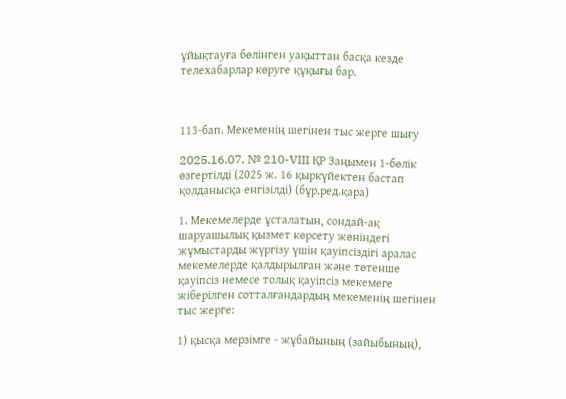ұйықтауға бөлінген уақыттан басқа кезде телехабарлар көруге құқығы бар.



113-бап. Мекеменің шегінен тыс жерге шығу

2025.16.07. № 210-VIII ҚР Заңымен 1-бөлік өзгертілді (2025 ж. 16 қыркүйектен бастап қолданысқа енгізілді) (бұр.ред.қара)

1. Мекемелерде ұсталатын, сондай-ақ шаруашылық қызмет көрсету жөніндегі жұмыстарды жүргiзу үшiн қауіпсіздігі аралас мекемелерде қалдырылған және төтенше қауіпсіз немесе толық қауіпсіз мекемеге жіберілген сотталғандардың мекеменің шегінен тыс жерге:

1) қысқа мерзiмге - жұбайының (зайыбының),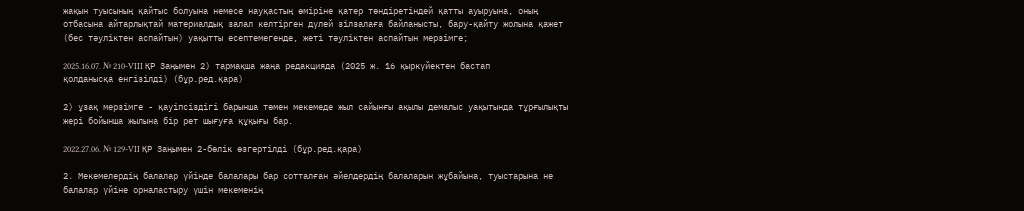жақын туысының қайтыс болуына немесе науқастың өмiрiне қатер төндiретіндей қатты ауыруына, оның отбасына айтарлықтай материалдық залал келтiрген дүлей зілзалаға байланысты, бару-қайту жолына қажет (бес тәулiктен аспайтын) уақытты есептемегенде, жетi тәулiктен аспайтын мерзiмге;

2025.16.07. № 210-VIII ҚР Заңымен 2) тармақша жаңа редакцияда (2025 ж. 16 қыркүйектен бастап қолданысқа енгізілді) (бұр.ред.қара)

2) ұзақ мерзімге - қауіпсіздігі барынша төмен мекемеде жыл сайынғы ақылы демалыс уақытында тұрғылықты жері бойынша жылына бір рет шығуға құқығы бар.

2022.27.06. № 129-VII ҚР Заңымен 2-бөлік өзгертілді (бұр.ред.қара)

2. Мекемелердің балалар үйінде балалары бар сотталған әйелдердің балаларын жұбайына, туыстарына не балалар үйіне орналастыру үшін мекеменің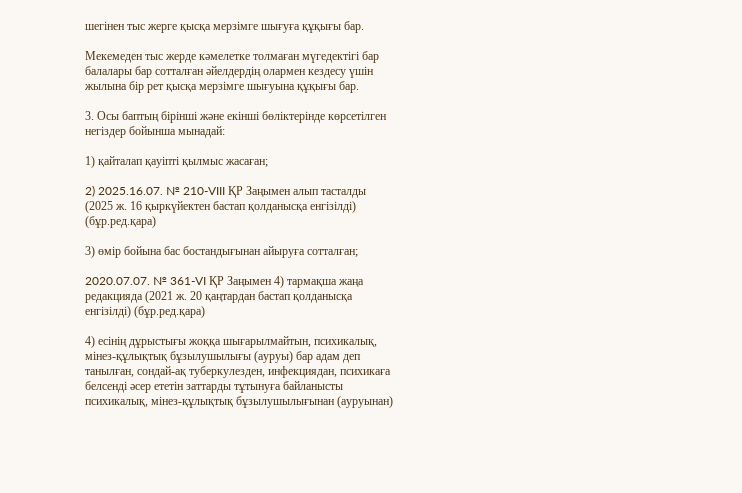шегінен тыс жерге қысқа мерзімге шығуға құқығы бар.

Мекемеден тыс жерде кәмелетке толмаған мүгедектігі бар балалары бар сотталған әйелдердің олармен кездесу үшін жылына бір рет қысқа мерзімге шығуына құқығы бар.

3. Осы баптың бірінші және екінші бөліктерінде көрсетілген негiздер бойынша мынадай:

1) қайталап қауіпті қылмыс жасаған;

2) 2025.16.07. № 210-VIII ҚР Заңымен алып тасталды (2025 ж. 16 қыркүйектен бастап қолданысқа енгізілді) (бұр.ред.қара)

3) өмiр бойына бас бостандығынан айыруға сотталған;

2020.07.07. № 361-VI ҚР Заңымен 4) тармақша жаңа редакцияда (2021 ж. 20 қаңтардан бастап қолданысқа енгізілді) (бұр.ред.қара)

4) есінің дұрыстығы жоққа шығарылмайтын, психикалық, мінез-құлықтық бұзылушылығы (ауруы) бар адам деп танылған, сондай-ақ туберкулезден, инфекциядан, психикаға белсенді әсер ететін заттарды тұтынуға байланысты психикалық, мінез-құлықтық бұзылушылығынан (ауруынан)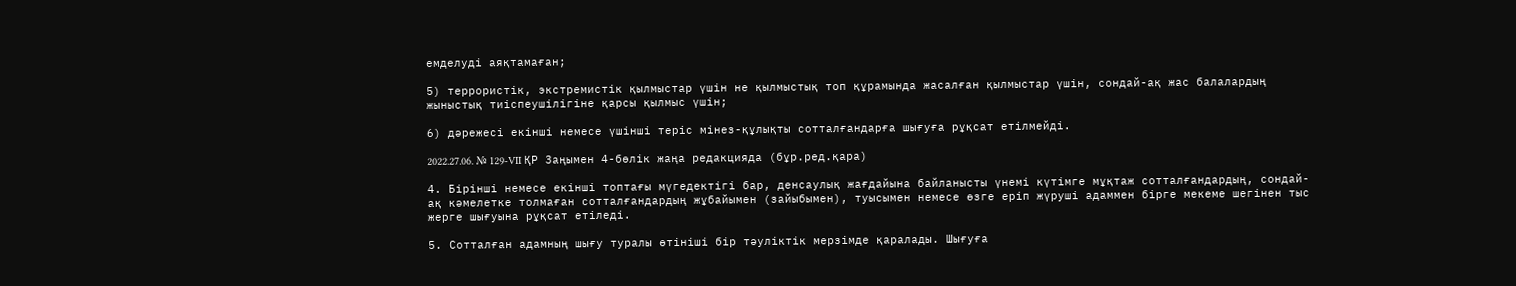емделудi аяқтамаған;

5) террористік, экстремистік қылмыстар үшін не қылмыстық топ құрамында жасалған қылмыстар үшін, сондай-ақ жас балалардың жыныстық тиіспеушілігіне қарсы қылмыс үшін;

6) дәрежесі екінші немесе үшінші теріс мінез-құлықты сотталғандарға шығуға рұқсат етілмейді.

2022.27.06. № 129-VII ҚР Заңымен 4-бөлік жаңа редакцияда (бұр.ред.қара)

4. Бірінші немесе екінші топтағы мүгедектігі бар, денсаулық жағдайына байланысты үнемі күтімге мұқтаж сотталғандардың, сондай-ақ кәмелетке толмаған сотталғандардың жұбайымен (зайыбымен), туысымен немесе өзге еріп жүруші адаммен бірге мекеме шегінен тыс жерге шығуына рұқсат етіледі.

5. Сотталған адамның шығу туралы өтініші бір тәулiктік мерзімде қаралады. Шығуға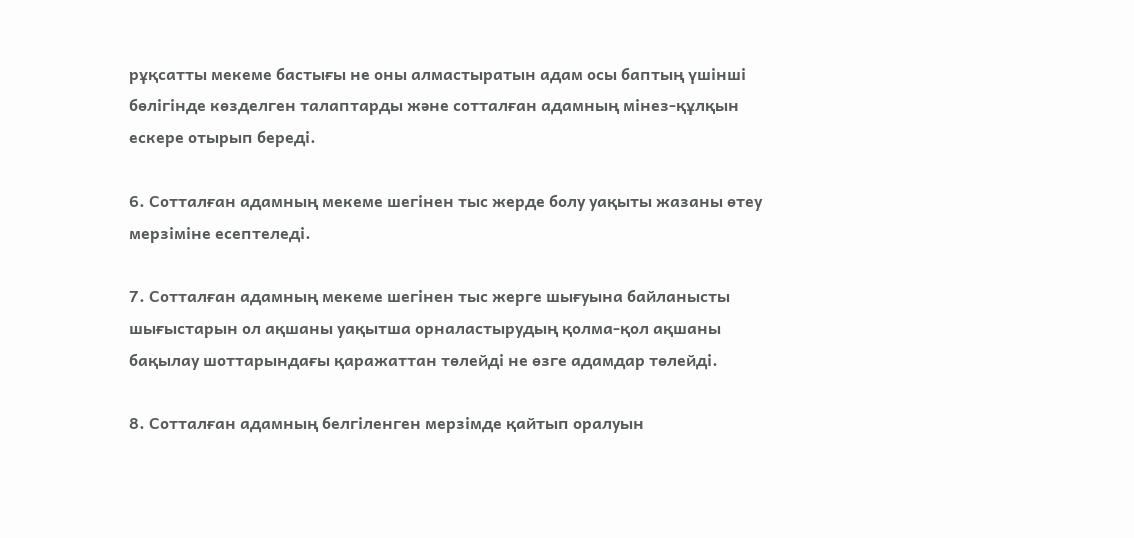рұқсатты мекеме бастығы не оны алмастыратын адам осы баптың үшінші бөлігінде көзделген талаптарды және сотталған адамның мiнез-құлқын ескере отырып бередi.

6. Сотталған адамның мекеме шегінен тыс жерде болу уақыты жазаны өтеу мерзiмiне есептеледi.

7. Сотталған адамның мекеме шегінен тыс жерге шығуына байланысты шығыстарын ол ақшаны уақытша орналастырудың қолма-қол ақшаны бақылау шоттарындағы қаражаттан төлейдi не өзге адамдар төлейдi.

8. Сотталған адамның белгiленген мерзiмде қайтып оралуын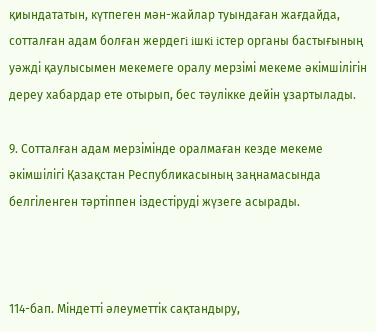қиындататын, күтпеген мән-жайлар туындаған жағдайда, сотталған адам болған жердегi iшкi iстер органы бастығының уәжді қаулысымен мекемеге оралу мерзiмi мекеме әкiмшiлiгiн дереу хабардар ете отырып, бес тәулiкке дейiн ұзартылады.

9. Сотталған адам мерзiмінде оралмаған кезде мекеме әкімшілігі Қазақстан Республикасының заңнамасында белгіленген тәртіппен іздестіруді жүзеге асырады.



114-бап. Мiндетті әлеуметтiк сақтандыру,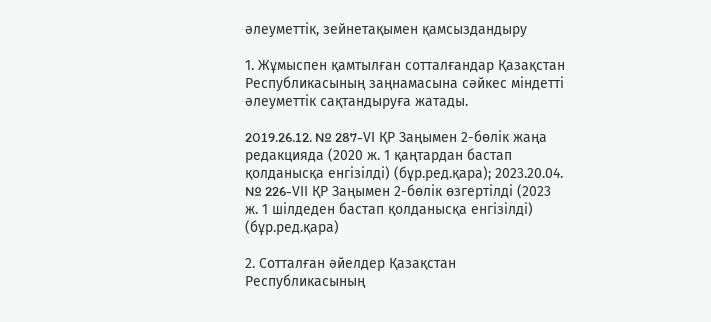әлеуметтiк, зейнетақымен қамсыздандыру

1. Жұмыспен қамтылған сотталғандар Қазақстан Республикасының заңнамасына сәйкес мiндеттi әлеуметтiк сақтандыруға жатады.

2019.26.12. № 287-VІ ҚР Заңымен 2-бөлік жаңа редакцияда (2020 ж. 1 қаңтардан бастап қолданысқа енгізілді) (бұр.ред.қара); 2023.20.04. № 226-VІІ ҚР Заңымен 2-бөлік өзгертілді (2023 ж. 1 шілдеден бастап қолданысқа енгізілді) (бұр.ред.қара)

2. Сотталған әйелдер Қазақстан Республикасының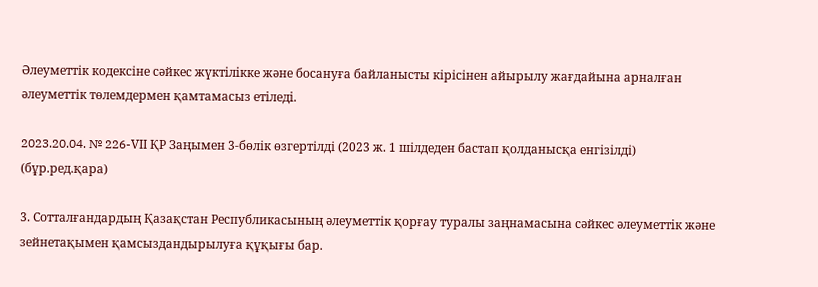Әлеуметтік кодексіне сәйкес жүктiлiкке және босануға байланысты кірісінен айырылу жағдайына арналған әлеуметтік төлемдермен қамтамасыз етiледi.

2023.20.04. № 226-VІІ ҚР Заңымен 3-бөлік өзгертілді (2023 ж. 1 шілдеден бастап қолданысқа енгізілді) (бұр.ред.қара)

3. Сотталғандардың Қазақстан Республикасының әлеуметтік қорғау туралы заңнамасына сәйкес әлеуметтiк және зейнетақымен қамсыздандырылуға құқығы бар.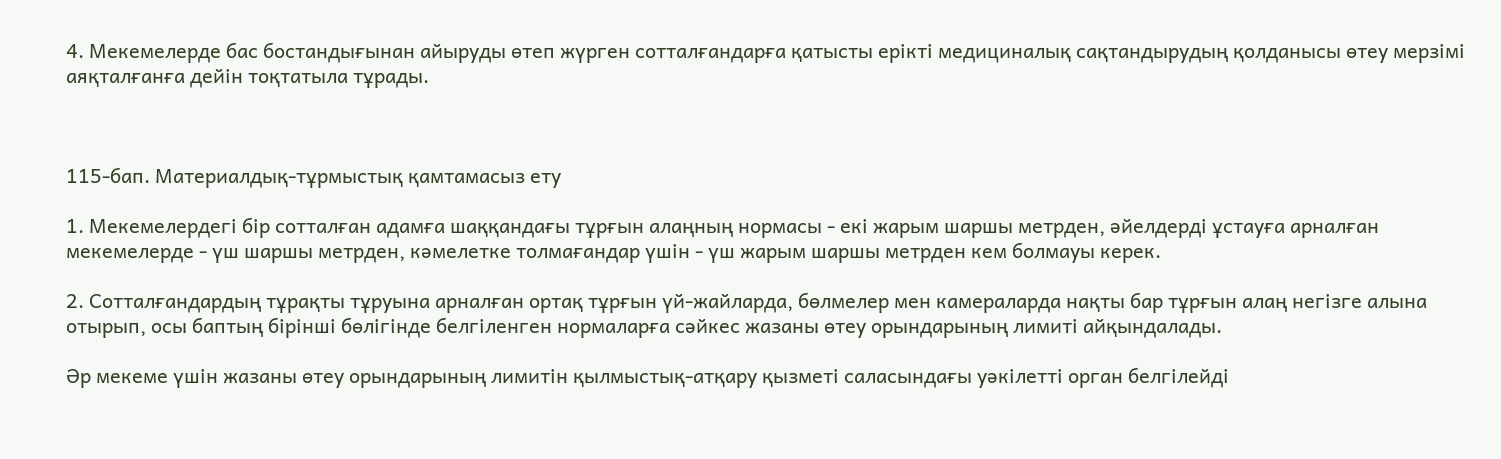4. Мекемелерде бас бостандығынан айыруды өтеп жүрген сотталғандарға қатысты ерiктi медициналық сақтандырудың қолданысы өтеу мерзімі аяқталғанға дейiн тоқтатыла тұрады.



115-бап. Материалдық-тұрмыстық қамтамасыз ету

1. Мекемелердегі бiр сотталған адамға шаққандағы тұрғын алаңның нормасы - екi жарым шаршы метрден, әйелдердi ұстауға арналған мекемелерде - үш шаршы метрден, кәмелетке толмағандар үшін - үш жарым шаршы метрден кем болмауы керек.

2. Сотталғандардың тұрақты тұруына арналған ортақ тұрғын үй-жайларда, бөлмелер мен камераларда нақты бар тұрғын алаң негізге алына отырып, осы баптың бірінші бөлігінде белгіленген нормаларға сәйкес жазаны өтеу орындарының лимиті айқындалады.

Әр мекеме үшін жазаны өтеу орындарының лимитін қылмыстық-атқару қызметі саласындағы уәкілетті орган белгілейді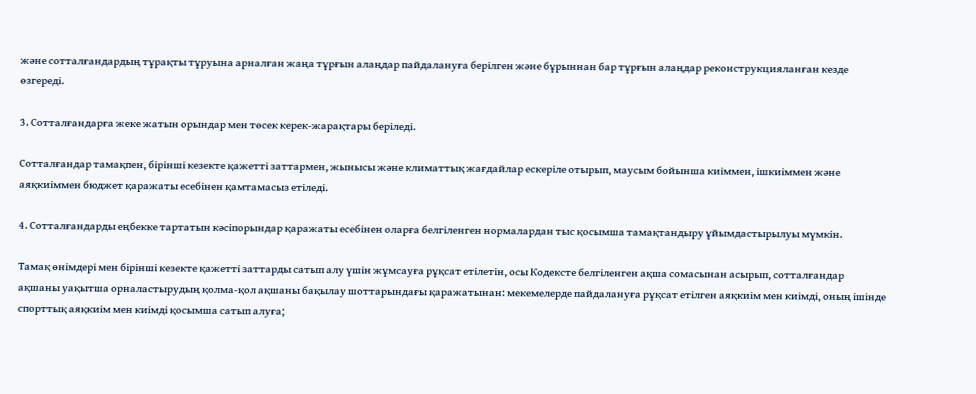және сотталғандардың тұрақты тұруына арналған жаңа тұрғын алаңдар пайдалануға берілген және бұрыннан бар тұрғын алаңдар реконструкцияланған кезде өзгереді.

3. Сотталғандарға жеке жатын орындар мен төсек керек-жарақтары беріледі.

Сотталғандар тамақпен, бірінші кезекте қажетті заттармен, жынысы және климаттық жағдайлар ескеріле отырып, маусым бойынша киіммен, ішкиіммен және аяқкиіммен бюджет қаражаты есебінен қамтамасыз етіледі.

4. Сотталғандарды еңбекке тартатын кәсіпорындар қаражаты есебінен оларға белгіленген нормалардан тыс қосымша тамақтандыру ұйымдастырылуы мүмкін.

Тамақ өнімдері мен бірінші кезекте қажетті заттарды сатып алу үшін жұмсауға рұқсат етілетін, осы Кодексте белгіленген ақша сомасынан асырып, сотталғандар ақшаны уақытша орналастырудың қолма-қол ақшаны бақылау шоттарындағы қаражатынан: мекемелерде пайдалануға рұқсат етілген аяқкиім мен киімді, оның ішінде спорттық аяқкиім мен киімді қосымша сатып алуға;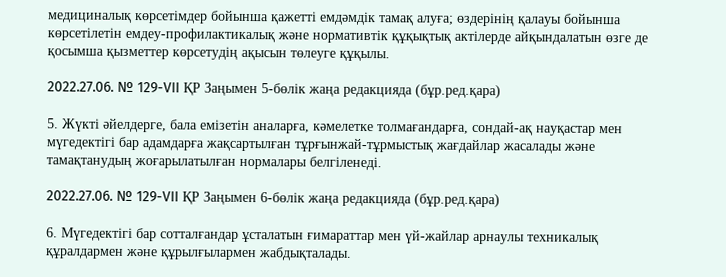медициналық көрсетімдер бойынша қажетті емдәмдік тамақ алуға; өздерінің қалауы бойынша көрсетілетін емдеу-профилактикалық және нормативтік құқықтық актілерде айқындалатын өзге де қосымша қызметтер көрсетудің ақысын төлеуге құқылы.

2022.27.06. № 129-VII ҚР Заңымен 5-бөлік жаңа редакцияда (бұр.ред.қара)

5. Жүкті әйелдерге, бала емізетін аналарға, кәмелетке толмағандарға, сондай-ақ науқастар мен мүгедектігі бар адамдарға жақсартылған тұрғынжай-тұрмыстық жағдайлар жасалады және тамақтанудың жоғарылатылған нормалары белгіленеді.

2022.27.06. № 129-VII ҚР Заңымен 6-бөлік жаңа редакцияда (бұр.ред.қара)

6. Мүгедектігі бар сотталғандар ұсталатын ғимараттар мен үй-жайлар арнаулы техникалық құралдармен және құрылғылармен жабдықталады.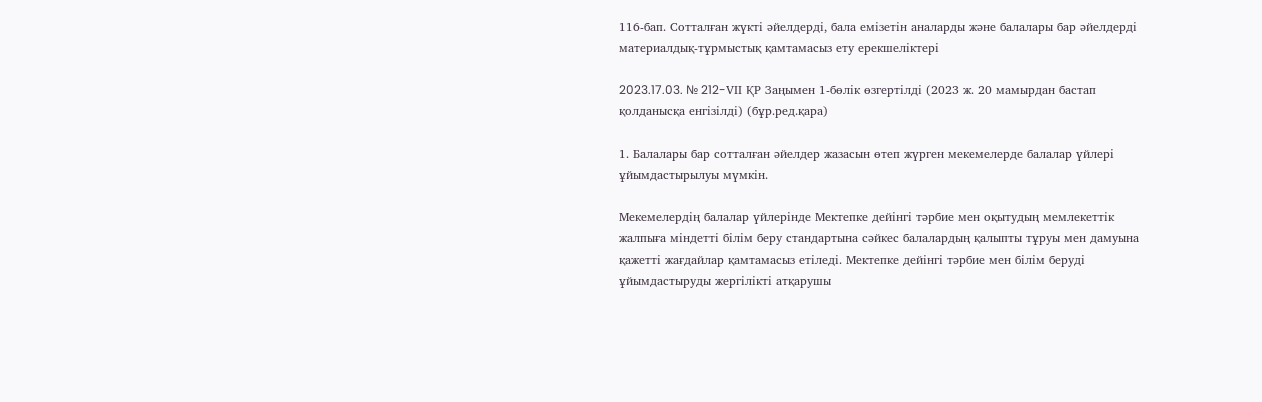116-бап. Сотталған жүктi әйелдердi, бала емiзетін аналарды және балалары бар әйелдердi материалдық-тұрмыстық қамтамасыз ету ерекшелiктерi

2023.17.03. № 212-VІІ ҚР Заңымен 1-бөлік өзгертілді (2023 ж. 20 мамырдан бастап қолданысқа енгізілді) (бұр.ред.қара)

1. Балалары бар сотталған әйелдер жазасын өтеп жүрген мекемелерде балалар үйлерi ұйымдастырылуы мүмкiн.

Мекемелердің балалар үйлерінде Мектепке дейінгі тәрбие мен оқытудың мемлекеттік жалпыға міндетті білім беру стандартына сәйкес балалардың қалыпты тұруы мен дамуына қажетті жағдайлар қамтамасыз етіледі. Мектепке дейінгі тәрбие мен білім беруді ұйымдастыруды жергілікті атқарушы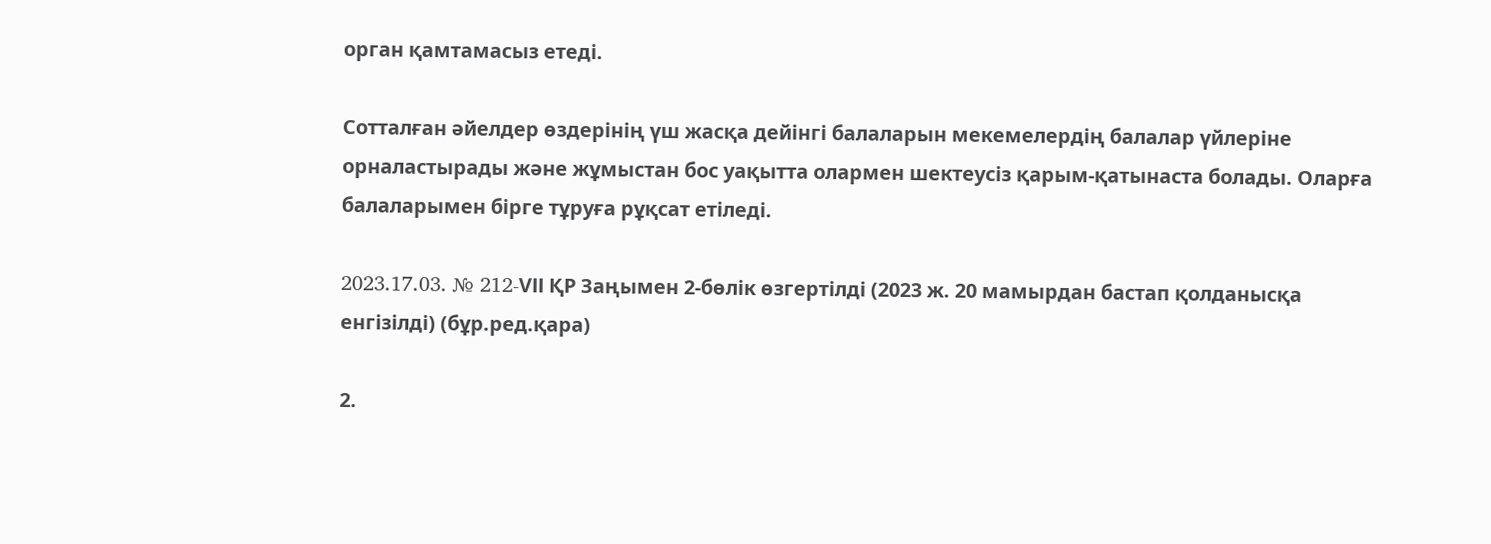орган қамтамасыз етеді.

Сотталған әйелдер өздерiнiң үш жасқа дейiнгi балаларын мекемелердің балалар үйлерiне орналастырады және жұмыстан бос уақытта олармен шектеусіз қарым-қатынаста болады. Оларға балаларымен бiрге тұруға рұқсат етіледі.

2023.17.03. № 212-VІІ ҚР Заңымен 2-бөлік өзгертілді (2023 ж. 20 мамырдан бастап қолданысқа енгізілді) (бұр.ред.қара)

2.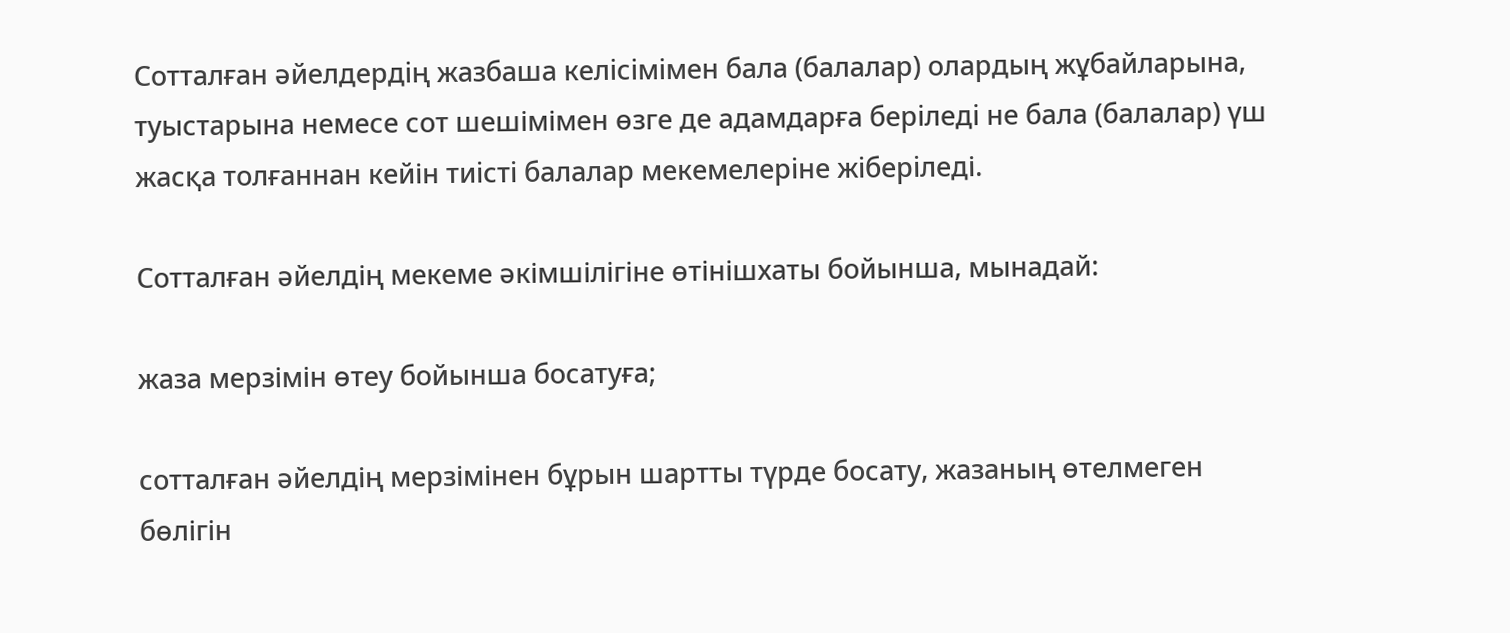Сотталған әйелдердiң жазбаша келiсiмiмен бала (балалар) олардың жұбайларына, туыстарына немесе сот шешімімен өзге де адамдарға берiледi не бала (балалар) үш жасқа толғаннан кейін тиiстi балалар мекемелерiне жiберiледі.

Сотталған әйелдің мекеме әкімшілігіне өтінішхаты бойынша, мынадай:

жаза мерзімін өтеу бойынша босатуға;

сотталған әйелдің мерзімінен бұрын шартты түрде босату, жазаның өтелмеген бөлігін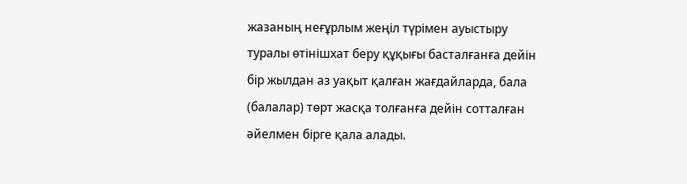жазаның неғұрлым жеңіл түрімен ауыстыру туралы өтінішхат беру құқығы басталғанға дейін бір жылдан аз уақыт қалған жағдайларда, бала (балалар) төрт жасқа толғанға дейін сотталған әйелмен бірге қала алады.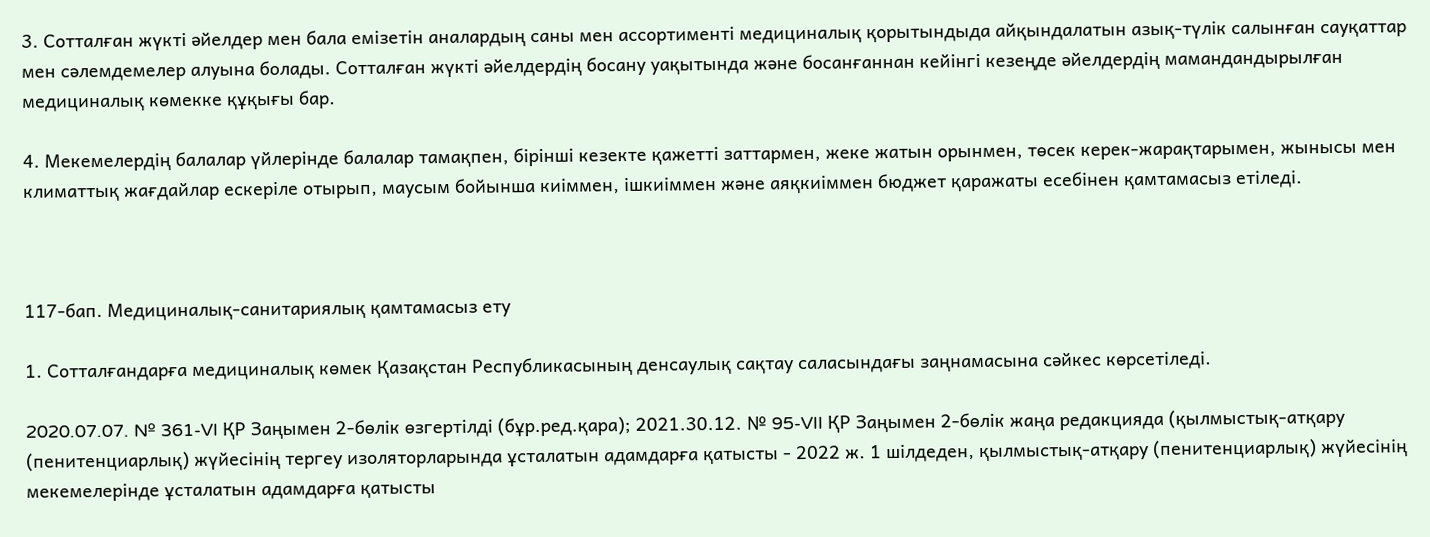3. Сотталған жүктi әйелдер мен бала емiзетін аналардың саны мен ассортименті медициналық қорытындыда айқындалатын азық-түлiк салынған сауқаттар мен сәлемдемелер алуына болады. Сотталған жүктi әйелдердің босану уақытында және босанғаннан кейiнгi кезеңде әйелдердің мамандандырылған медициналық көмекке құқығы бар.

4. Мекемелердің балалар үйлерінде балалар тамақпен, бірінші кезекте қажетті заттармен, жеке жатын орынмен, төсек керек-жарақтарымен, жынысы мен климаттық жағдайлар ескеріле отырып, маусым бойынша киiммен, iшкиiммен және аяқкиiммен бюджет қаражаты есебінен қамтамасыз етiледi.



117-бап. Медициналық-санитариялық қамтамасыз ету

1. Сотталғандарға медициналық көмек Қазақстан Республикасының денсаулық сақтау саласындағы заңнамасына сәйкес көрсетіледі.

2020.07.07. № 361-VI ҚР Заңымен 2-бөлік өзгертілді (бұр.ред.қара); 2021.30.12. № 95-VII ҚР Заңымен 2-бөлік жаңа редакцияда (қылмыстық-атқару (пенитенциарлық) жүйесінің тергеу изоляторларында ұсталатын адамдарға қатысты - 2022 ж. 1 шілдеден, қылмыстық-атқару (пенитенциарлық) жүйесінің мекемелерінде ұсталатын адамдарға қатысты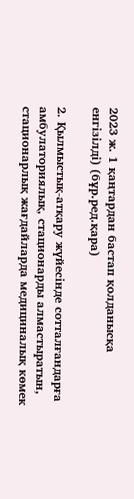2023 ж. 1 қаңтардан бастап қолданысқа енгізілді) (бұр.ред.қара)

2. Қылмыстық-атқару жүйесінде сотталғандарға амбулаториялық, стационарды алмастыратын, стационарлық жағдайларда медициналық көмек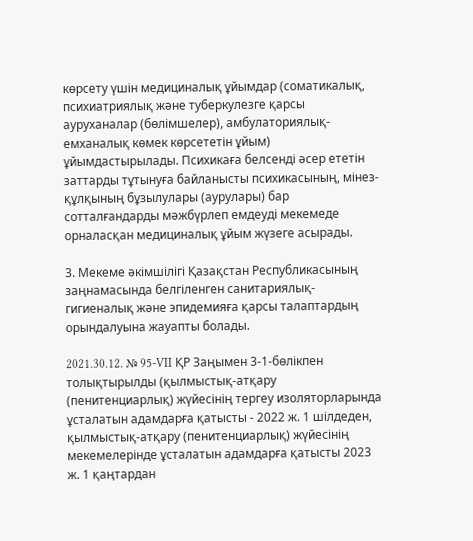көрсету үшін медициналық ұйымдар (соматикалық, психиатриялық және туберкулезге қарсы ауруханалар (бөлімшелер), амбулаториялық-емханалық көмек көрсететін ұйым) ұйымдастырылады. Психикаға белсенді әсер ететін заттарды тұтынуға байланысты психикасының, мінез-құлқының бұзылулары (аурулары) бар сотталғандарды мәжбүрлеп емдеуді мекемеде орналасқан медициналық ұйым жүзеге асырады.

3. Мекеме әкімшілігі Қазақстан Республикасының заңнамасында белгіленген санитариялық-гигиеналық және эпидемияға қарсы талаптардың орындалуына жауапты болады.

2021.30.12. № 95-VII ҚР Заңымен 3-1-бөлікпен толықтырылды (қылмыстық-атқару (пенитенциарлық) жүйесінің тергеу изоляторларында ұсталатын адамдарға қатысты - 2022 ж. 1 шілдеден, қылмыстық-атқару (пенитенциарлық) жүйесінің мекемелерінде ұсталатын адамдарға қатысты 2023 ж. 1 қаңтардан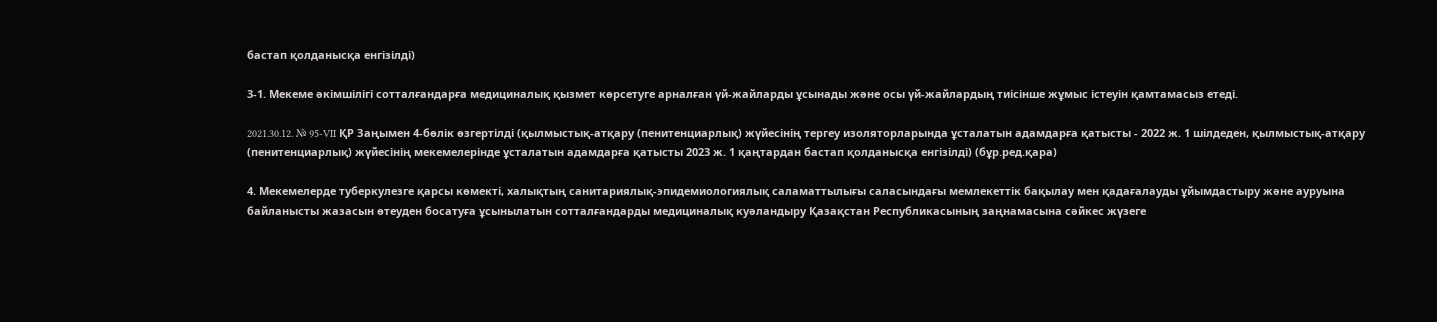бастап қолданысқа енгізілді)

3-1. Мекеме әкімшілігі сотталғандарға медициналық қызмет көрсетуге арналған үй-жайларды ұсынады және осы үй-жайлардың тиісінше жұмыс істеуін қамтамасыз етеді.

2021.30.12. № 95-VII ҚР Заңымен 4-бөлік өзгертілді (қылмыстық-атқару (пенитенциарлық) жүйесінің тергеу изоляторларында ұсталатын адамдарға қатысты - 2022 ж. 1 шілдеден, қылмыстық-атқару (пенитенциарлық) жүйесінің мекемелерінде ұсталатын адамдарға қатысты 2023 ж. 1 қаңтардан бастап қолданысқа енгізілді) (бұр.ред.қара)

4. Мекемелерде туберкулезге қарсы көмекті, халықтың санитариялық-эпидемиологиялық саламаттылығы саласындағы мемлекеттік бақылау мен қадағалауды ұйымдастыру және ауруына байланысты жазасын өтеуден босатуға ұсынылатын сотталғандарды медициналық куәландыру Қазақстан Республикасының заңнамасына сәйкес жүзеге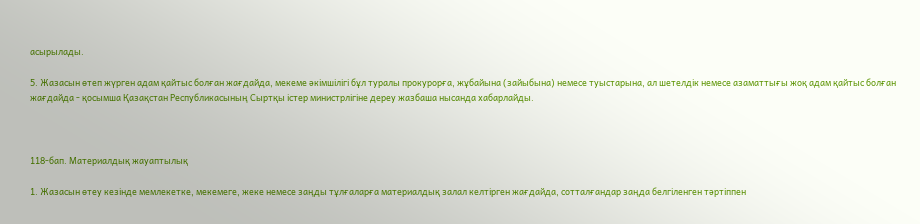асырылады.

5. Жазасын өтеп жүрген адам қайтыс болған жағдайда, мекеме әкімшілігі бұл туралы прокурорға, жұбайына (зайыбына) немесе туыстарына, ал шетелдік немесе азаматтығы жоқ адам қайтыс болған жағдайда - қосымша Қазақстан Республикасының Сыртқы істер министрлігіне дереу жазбаша нысанда хабарлайды.



118-бап. Материалдық жауаптылық

1. Жазасын өтеу кезінде мемлекетке, мекемеге, жеке немесе заңды тұлғаларға материалдық залал келтiрген жағдайда, сотталғандар заңда белгiленген тәртiппен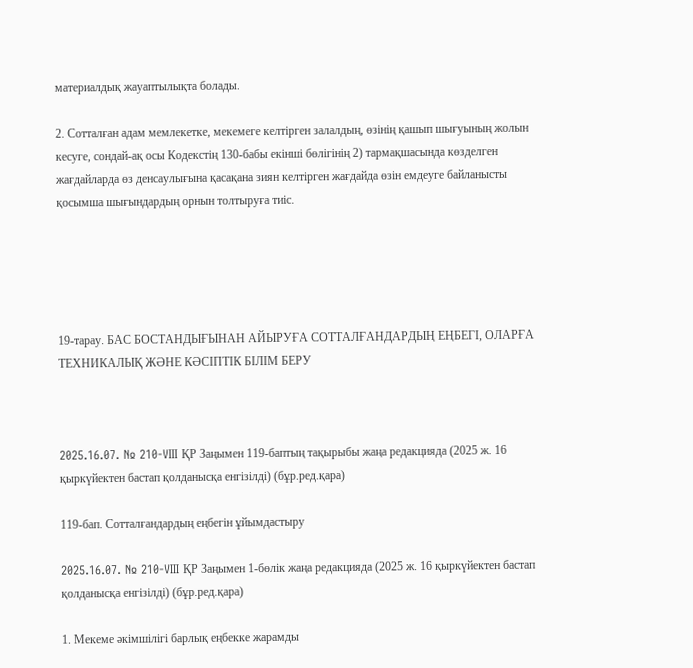материалдық жауаптылықта болады.

2. Сотталған адам мемлекетке, мекемеге келтiрген залалдың, өзінің қашып шығуының жолын кесуге, сондай-ақ осы Кодекстің 130-бабы екінші бөлігінің 2) тармақшасында көзделген жағдайларда өз денсаулығына қасақана зиян келтiрген жағдайда өзін емдеуге байланысты қосымша шығындардың орнын толтыруға тиiс.





19-тарау. БАС БОСТАНДЫҒЫНАН АЙЫРУҒА СОТТАЛҒАНДАРДЫҢ ЕҢБЕГІ, ОЛАРҒА ТЕХНИКАЛЫҚ ЖӘНЕ КӘСІПТІК БІЛІМ БЕРУ



2025.16.07. № 210-VIII ҚР Заңымен 119-баптың тақырыбы жаңа редакцияда (2025 ж. 16 қыркүйектен бастап қолданысқа енгізілді) (бұр.ред.қара)

119-бап. Сотталғандардың еңбегін ұйымдастыру

2025.16.07. № 210-VIII ҚР Заңымен 1-бөлік жаңа редакцияда (2025 ж. 16 қыркүйектен бастап қолданысқа енгізілді) (бұр.ред.қара)

1. Мекеме әкімшілігі барлық еңбекке жарамды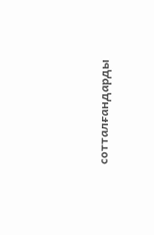сотталғандарды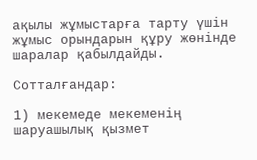ақылы жұмыстарға тарту үшін жұмыс орындарын құру жөнінде шаралар қабылдайды.

Сотталғандар:

1) мекемеде мекеменің шаруашылық қызмет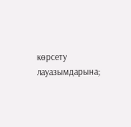көрсету лауазымдарына;